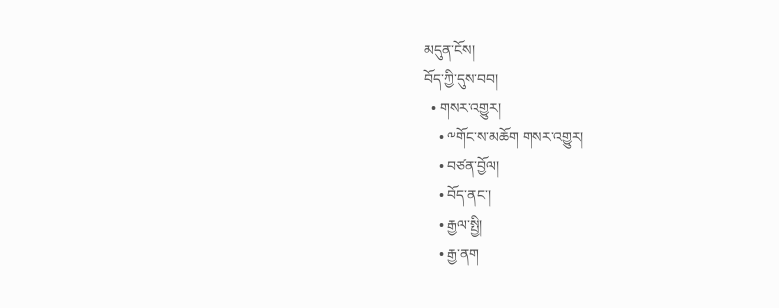མདུན་ངོས།
བོད་ཀྱི་དུས་བབ།
  • གསར་འགྱུར།
    • ༸གོང་ས་མཆོག གསར་འགྱུར།
    • བཙན་བྱོལ།
    • བོད་ནང་།
    • རྒྱལ་སྤྱི།
    • རྒྱ་ནག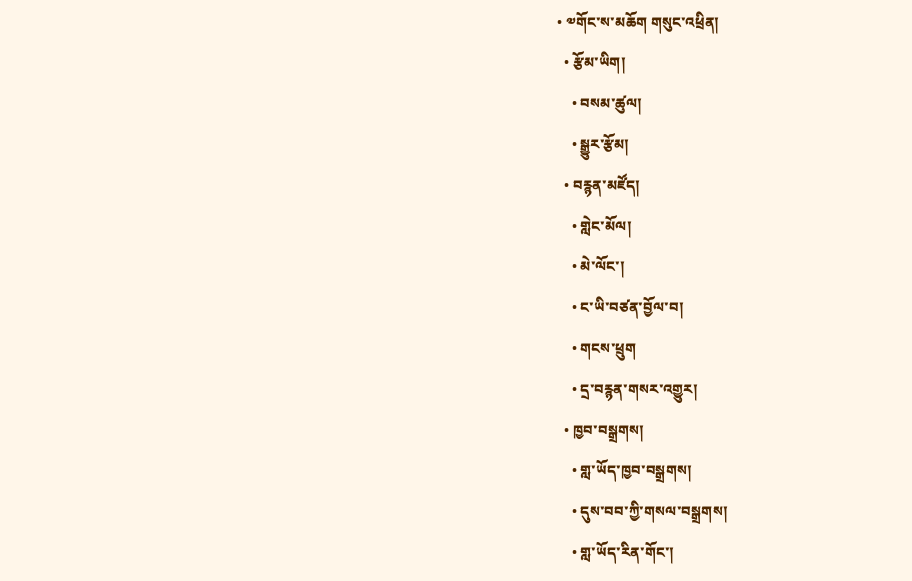• ༧གོང་ས་མཆོག གསུང་འཕྲིན།
  • རྩོམ་ཡིག།
    • བསམ་ཚུལ།
    • སྒྱུར་རྩོམ།
  • བརྙན་མཛོད།
    • གླེང་མོལ།
    • མེ་ལོང་།
    • ང་ཡི་བཙན་བྱོལ་བ།
    • གངས་ཕྲུག
    • དྲ་བརྙན་གསར་འགྱུར།
  • ཁྱབ་བསྒྲགས།
    • གླ་ཡོད་ཁྱབ་བསྒྲགས།
    • དུས་བབ་ཀྱི་གསལ་བསྒྲགས།
    • གླ་ཡོད་རིན་གོང་།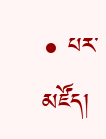• པར་མཛོད།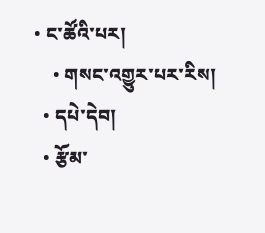• ང་ཚོའི་པར།
    • གསང་འགྱུར་པར་རིས།
  • དཔེ་དེབ།
  • རྩོམ་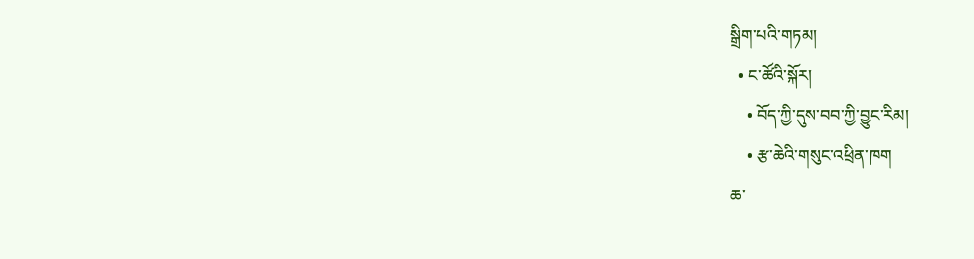སྒྲིག་པའི་གཏམ།
  • ང་ཚོའི་སྐོར།
    • བོད་ཀྱི་དུས་བབ་ཀྱི་བྱུང་རིམ།
    • རྩ་ཆེའི་གསུང་འཕྲིན་ཁག
ཆ་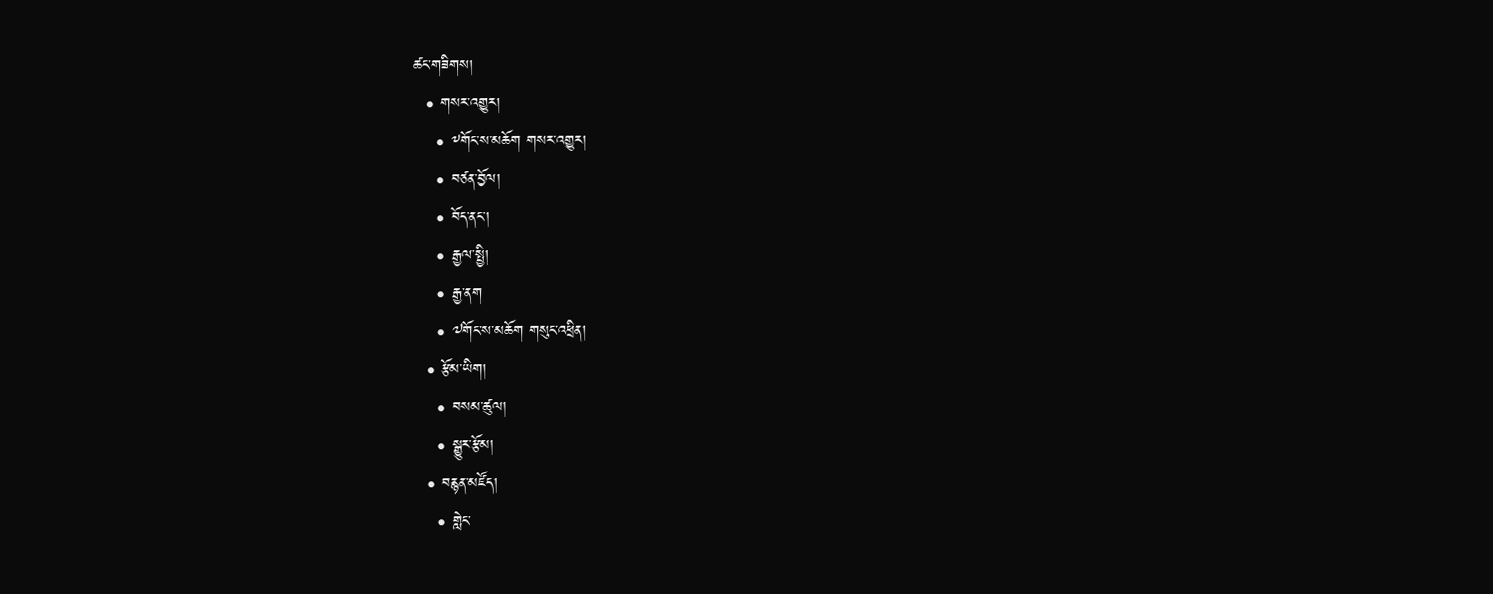ཚང་གཟིགས།
  • གསར་འགྱུར།
    • ༸གོང་ས་མཆོག གསར་འགྱུར།
    • བཙན་བྱོལ།
    • བོད་ནང་།
    • རྒྱལ་སྤྱི།
    • རྒྱ་ནག
    • ༧གོང་ས་མཆོག གསུང་འཕྲིན།
  • རྩོམ་ཡིག།
    • བསམ་ཚུལ།
    • སྒྱུར་རྩོམ།
  • བརྙན་མཛོད།
    • གླེང་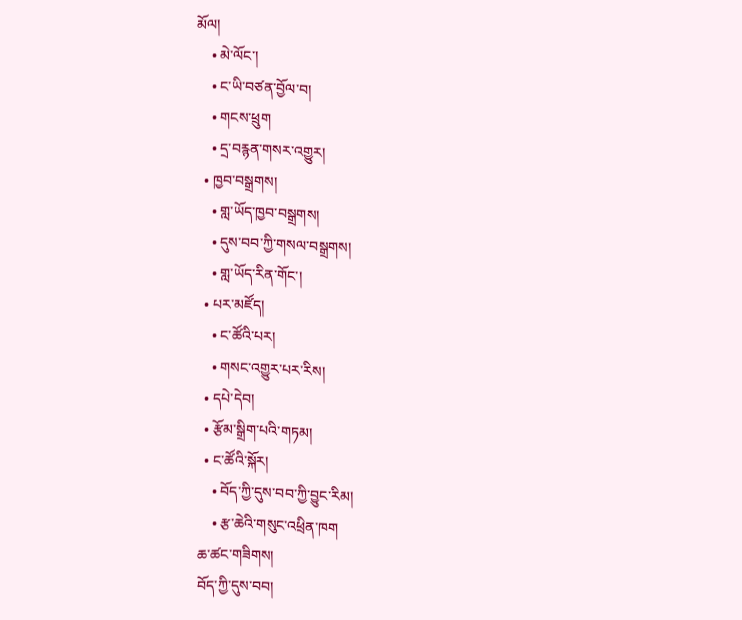མོལ།
    • མེ་ལོང་།
    • ང་ཡི་བཙན་བྱོལ་བ།
    • གངས་ཕྲུག
    • དྲ་བརྙན་གསར་འགྱུར།
  • ཁྱབ་བསྒྲགས།
    • གླ་ཡོད་ཁྱབ་བསྒྲགས།
    • དུས་བབ་ཀྱི་གསལ་བསྒྲགས།
    • གླ་ཡོད་རིན་གོང་།
  • པར་མཛོད།
    • ང་ཚོའི་པར།
    • གསང་འགྱུར་པར་རིས།
  • དཔེ་དེབ།
  • རྩོམ་སྒྲིག་པའི་གཏམ།
  • ང་ཚོའི་སྐོར།
    • བོད་ཀྱི་དུས་བབ་ཀྱི་བྱུང་རིམ།
    • རྩ་ཆེའི་གསུང་འཕྲིན་ཁག
ཆ་ཚང་གཟིགས།
བོད་ཀྱི་དུས་བབ།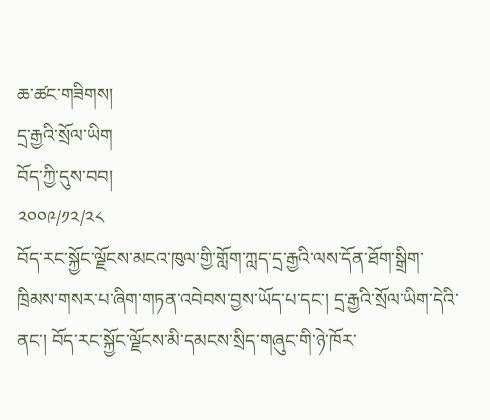ཆ་ཚང་གཟིགས།
དྲ་རྒྱའི་སྲོལ་ཡིག
བོད་ཀྱི་དུས་བབ།
༢༠༠༩/༡༢/༢༨
བོད་རང་སྐྱོང་ལྗོངས་མངའ་ཁུལ་གྱི་གློག་ཀླད་དྲ་རྒྱའི་ལས་དོན་ཐོག་སྒྲིག་ཁྲིམས་གསར་པ་ཞིག་གཏན་འབེབས་བྱས་ཡོད་པ་དང་། དྲ་རྒྱའི་སྲོལ་ཡིག་དེའི་ནང་། བོད་རང་སྐྱོང་ལྗོངས་མི་དམངས་སྲིད་གཞུང་གི་ཉེ་ཁོར་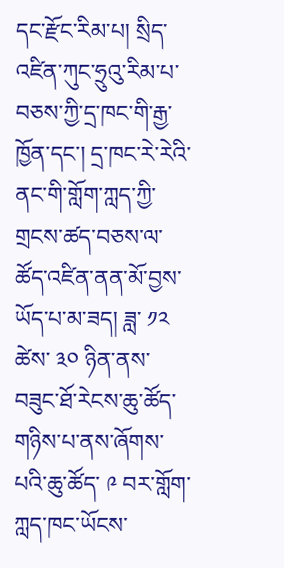དང་རྫོང་རིམ་པ། སྲིད་འཛིན་ཀུང་ཧྲུའུ་རིམ་པ་བཅས་ཀྱི་དྲ་ཁང་གི་རྒྱ་ཁྱོན་དང་། དྲ་ཁང་རེ་རེའི་ནང་གི་གློག་ཀླད་ཀྱི་གྲངས་ཚད་བཅས་ལ་ཚོད་འཛིན་ནན་མོ་བྱས་ཡོད་པ་མ་ཟད། ཟླ་ ༡༢ ཚེས་ ༣༠ ཉིན་ནས་བཟུང་ཐོ་རེངས་ཆུ་ཚོད་གཉིས་པ་ནས་ཞོགས་པའི་ཆུ་ཚོད་ ༩ བར་གློག་ཀླད་ཁང་ཡོངས་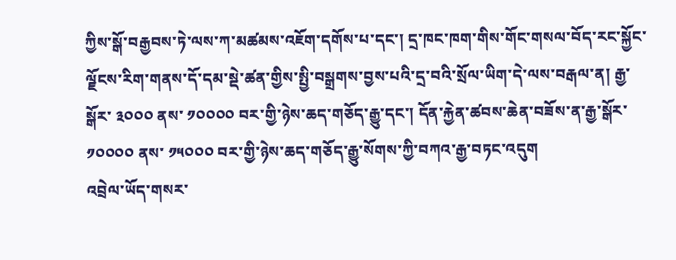ཀྱིས་སྒོ་བརྒྱབས་ཏེ་ལས་ཀ་མཚམས་འཇོག་དགོས་པ་དང་། དྲ་ཁང་ཁག་གིས་གོང་གསལ་བོད་རང་སྐྱོང་ལྗོངས་རིག་གནས་དོ་དམ་སྡེ་ཚན་གྱིས་སྤྱི་བསྒྲགས་བྱས་པའི་དྲ་བའི་སྲོལ་ཡིག་དེ་ལས་བརྒལ་ན། རྒྱ་སྒོར་ ༣༠༠༠ ནས་ ༡༠༠༠༠ བར་གྱི་ཉེས་ཆད་གཅོད་རྒྱུ་དང་། དོན་རྐྱེན་ཚབས་ཆེན་བཟོས་ན་རྒྱ་སྒོར་ ༡༠༠༠༠ ནས་ ༡༥༠༠༠ བར་གྱི་ཉེས་ཆད་གཅོད་རྒྱུ་སོགས་ཀྱི་བཀའ་རྒྱ་བཏང་འདུག
འབྲེལ་ཡོད་གསར་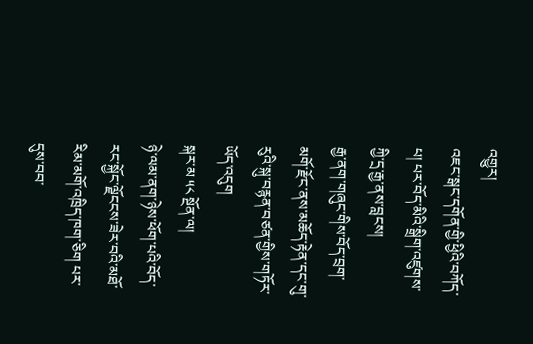འགྱུར།
འཇང་སྒང་དགོན་གྱི་ཕྱིའི་བཀོད་པ། པར་བོད་མིའི་སྒྲིག་འཛུགས་ཀྱི་དྲ་རྒྱ་ནས་བླངས།
རྒྱ་ནག་གཞུང་གིས་བོད་བྲག་མགོ་རྫོང་ནས་མཆོད་རྟེན་དང་གུ་རུའི་སྐུ་བརྙན་བཙན་གྱིས་གཏོར་ཡོད་འདུག
སྐར་མ ༥༨ སྔོན་ལ།
ཉེ་ལམ་ནག་ཉེས་ཕོག་པའི་བོད་རང་སྐྱོང་ལྗོངངས་ཟེར་བའི་མཐོ་རིམ་མགོ་འཁྲིད་ཁག་ཅིག པར་དུས་བབ་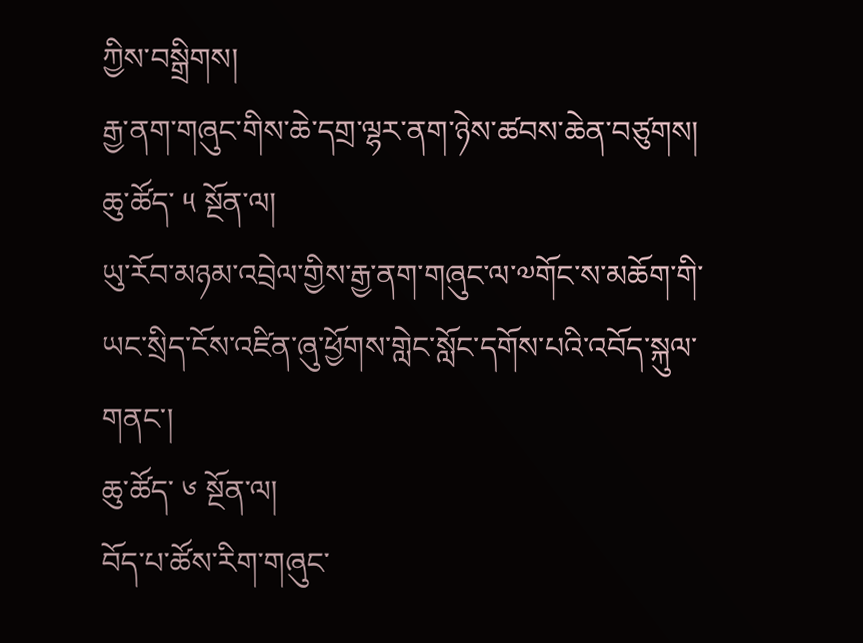ཀྱིས་བསྒྲིགས།
རྒྱ་ནག་གཞུང་གིས་ཆེ་དགྲ་ལྷར་ནག་ཉེས་ཚབས་ཆེན་བཙུགས།
ཆུ་ཚོད་ ༥ སྔོན་ལ།
ཡུ་རོབ་མཉམ་འབྲེལ་གྱིས་རྒྱ་ནག་གཞུང་ལ་༧གོང་ས་མཆོག་གི་ཡང་སྲིད་ངོས་འཛིན་ཞུ་ཕྱོགས་གླེང་སློང་དགོས་པའི་འབོད་སྐུལ་གནང་།
ཆུ་ཚོད་ ༦ སྔོན་ལ།
བོད་པ་ཚོས་རིག་གཞུང་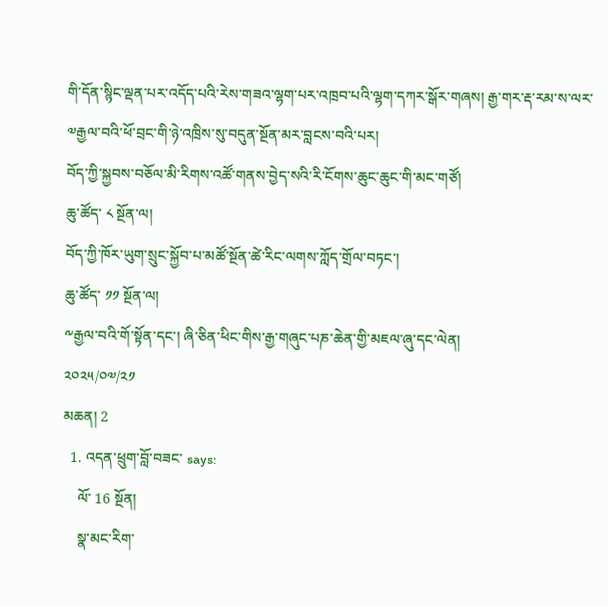གི་དོན་སྙིང་ལྡན་པར་འདོད་པའི་རེས་གཟའ་ལྷག་པར་འཁྲབ་པའི་ལྷག་དཀར་སྒོར་གཞས། རྒྱ་གར་རྡ་རམ་ས་ལར་༧རྒྱལ་བའི་ཕོ་བྲང་གི་ཉེ་འཁྲིས་སུ་བདུན་སྔོན་མར་བླངས་བའི་པར།
བོད་ཀྱི་སྐྱབས་བཅོལ་མི་རིགས་འཚོ་གནས་བྱེད་སའི་རི་ངོགས་ཆུང་ཆུང་གི་མང་གཙོ།
ཆུ་ཚོད་ ༨ སྔོན་ལ།
བོད་ཀྱི་ཁོར་ཡུག་སྲུང་སྐྱོབ་པ་མཚོ་སྔོན་ཚེ་རིང་ལགས་ཀློད་གྲོལ་བཏང་།
ཆུ་ཚོད་ ༡༡ སྔོན་ལ།
༸རྒྱལ་བའི་གོ་སྟོན་དང་། ཞི་ཅིན་ཕིང་གིས་རྒྱ་གཞུང་པཎ་ཆེན་གྱི་མཇལ་ཞུ་དང་ལེན།
༢༠༢༥/༠༧/༢༡
མཆན། 2
  1. འདན་ཕྲུག་བློ་བཟང་ says:
    ལོ་ 16 སྔོན།
    སྣ་མང་རིག་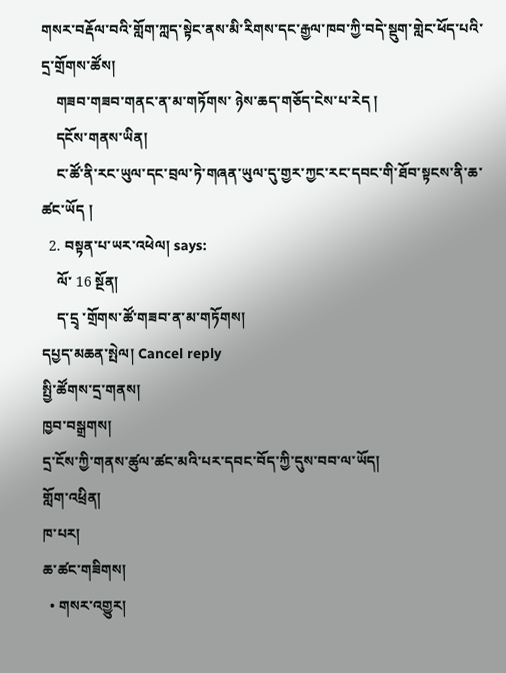གསར་བརྡོལ་བའི་གློག་ཀླད་སྟེང་ནས་མི་རིགས་དང་རྒྱལ་ཁབ་ཀྱི་བདེ་སྡུག་གླེང་ཕོད་པའི་དྲ་གྲོགས་ཚོས།
    གཟབ་གཟབ་གནང་ན་མ་གཏོགས་ ཉེས་ཆད་གཅོད་ངེས་པ་རེད །
    དངོས་གནས་ཡིན།
    ང་ཚོ་ནི་རང་ཡུལ་དང་བྲལ་ཏེ་གཞན་ཡུལ་དུ་གྱར་ཀྱང་རང་དབང་གི་ཐོབ་སྟངས་ནི་ཆ་ཚང་ཡོད །
  2. བསྟན་པ་ཡར་འཕེལ། says:
    ལོ་ 16 སྔོན།
    ད་དྲྭ ་གྲོགས་ཚོ་གཟབ་ན་མ་གཏོགས།
དཔྱད་མཆན་སྤེལ། Cancel reply
སྤྱི་ཚོགས་དྲ་གནས།
ཁྱབ་བསྒྲགས།
དྲ་ངོས་ཀྱི་གནས་ཚུལ་ཚང་མའི་པར་དབང་བོད་ཀྱི་དུས་བབ་ལ་ཡོད།
གློག་འཕྲིན།
ཁ་པར།
ཆ་ཚང་གཟིགས།
  • གསར་འགྱུར།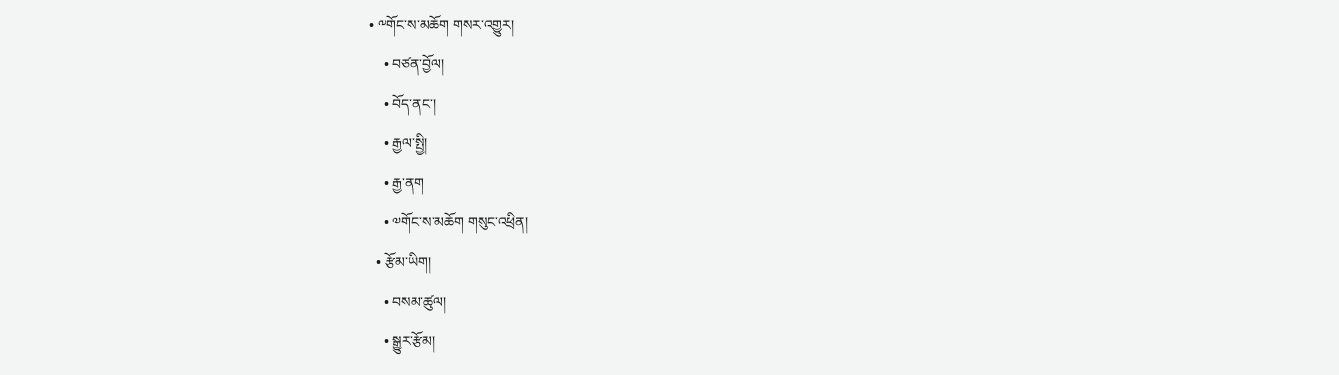• ༸གོང་ས་མཆོག གསར་འགྱུར།
    • བཙན་བྱོལ།
    • བོད་ནང་།
    • རྒྱལ་སྤྱི།
    • རྒྱ་ནག
    • ༧གོང་ས་མཆོག གསུང་འཕྲིན།
  • རྩོམ་ཡིག།
    • བསམ་ཚུལ།
    • སྒྱུར་རྩོམ།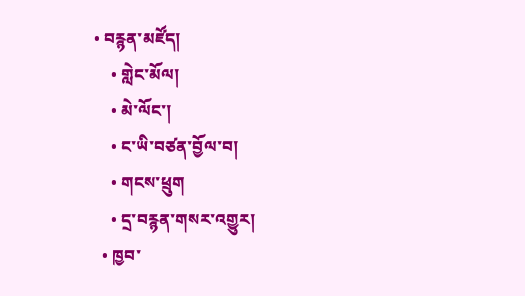• བརྙན་མཛོད།
    • གླེང་མོལ།
    • མེ་ལོང་།
    • ང་ཡི་བཙན་བྱོལ་བ།
    • གངས་ཕྲུག
    • དྲ་བརྙན་གསར་འགྱུར།
  • ཁྱབ་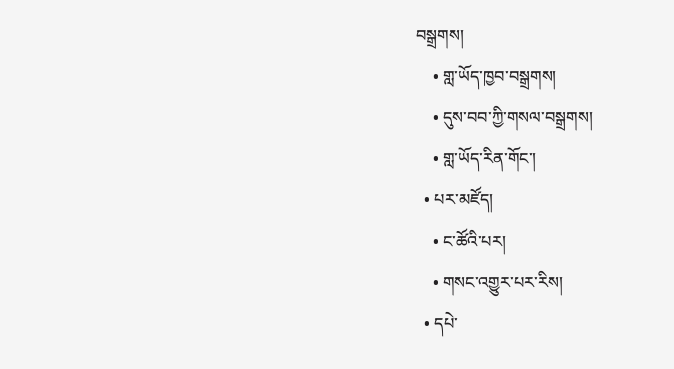བསྒྲགས།
    • གླ་ཡོད་ཁྱབ་བསྒྲགས།
    • དུས་བབ་ཀྱི་གསལ་བསྒྲགས།
    • གླ་ཡོད་རིན་གོང་།
  • པར་མཛོད།
    • ང་ཚོའི་པར།
    • གསང་འགྱུར་པར་རིས།
  • དཔེ་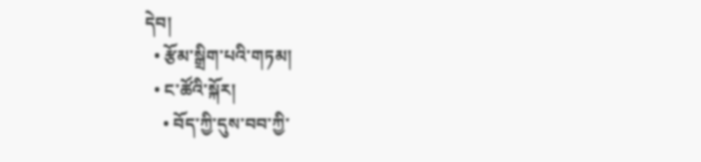དེབ།
  • རྩོམ་སྒྲིག་པའི་གཏམ།
  • ང་ཚོའི་སྐོར།
    • བོད་ཀྱི་དུས་བབ་ཀྱི་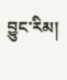བྱུང་རིམ།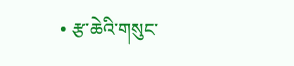• རྩ་ཆེའི་གསུང་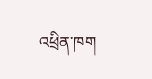འཕྲིན་ཁག